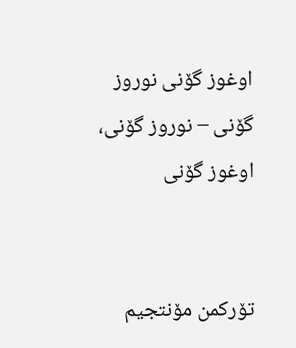اوغوز گوٚنی نوروز گوٚنی – نوروز گوٚنی، اوغوز گوٚنی


توٚرکمن موٚنتجیم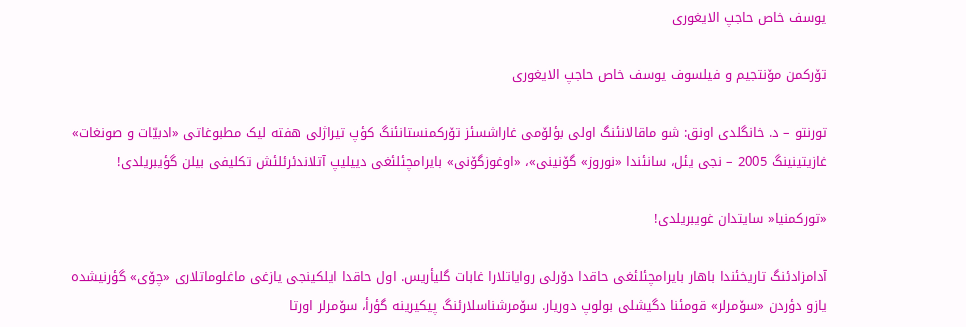یوسف خاص حاجپ الایغوری

توٚرکمن موٚنتجیم و فیلسوف یوسف خاص حاجپ الایغوری

تورنتو – د. خانگلدی اونق: شو ماقالانئنگ اولی بؤلوٚمی غاراشسئز توٚرکمنستانئنگ کؤپ تیراژلی هفته لیک مطبوغاتی «ادبیّات و صونغات» غازیتینینگ 2005 – نجی یئل، سانئندا «نوروز» گوٚنینی»، «اوغوزگوٚنی» بایرامچئلئغی دییلیپ آتلاندئرئلئش تکلیفی بیلن گؤیبریلدی!

«تورکمنیا« سایتدان غویبریلدی!

آدامزادئنگ تاریخئندا باهار بایرامچئلئغی حاقدا دوٚرلی روایاتلارا غابات گلیأریس. اول حاقدا ایلکینجی یازغی ماغلوماتلاری «چوٚی» گؤرنیشده یازو دؤردن «سوٚمرلر» قومئنا دگیشلی بولوپ دوریار. سوٚمرشناسلارئنگ پیکیرینه گؤرأ، سوٚمرلر اورتا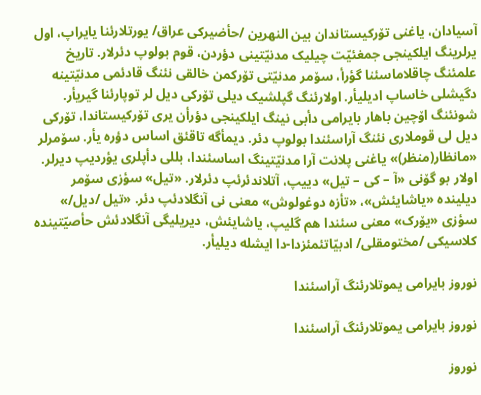آسیادان، یاغنی توٚرکیستاندان بین النهرین /حأضیرکی عراق/ یورتلارئنا یایراپ، اول یرلرینگ ایلکینجی جمغئیّت چیلیک مدنیّتینی دؤردن، قوم بولوپ دئرلار. تاریخ علمئنگ چاقلاماسئنا گؤرأ، سوٚمر مدنیّتی توٚرکمن خالقی نئنگ قادئمی مدنیّتینه دگیشلی خاساپ ادیلیأر. اولارئنگ گپلشیک دیلی توٚرکی دیل لر توپارئنا گیریأر. شونئنگ اوٚچین باهار بایرامی دأبی نینگ ایلکینجی دؤرأن یری توٚرکیستاندا، توٚرکی دیل لی قوملاری نئنگ آراسئندا بولوپ دئر. دیمأگه تاقئق اساس دؤره یأر. سوٚمرلر «مانظار(منظر)» یاغنی پلانت آرا مدنیّتینگ اساسئندا، بللی دأپلری یؤردیپ دیرلر. اولار بو گوٚنی «آ – کی – تیل» دییپ، آتلاندئرئپ دئرلار. «تیل» سؤزی سوٚمر دیلینده «یاشایئش»، «تأزه دوغولوش» معنی نی آنگلادئپ دئر. «تیل /دیل/» سؤزی «یوٚرک» معنی سئندا هم گلیپ، یاشایئش، دیریلیگی آنگلادئش حأصیّتینده کلاسیکی /مختومقلی/ ادبیّاتئمئزدا-دا ایشله دیلیأر.

نوروز بایرامی یموتلارئنگ آراسئندا

نوروز بایرامی یموتلارئنگ آراسئندا

نوروز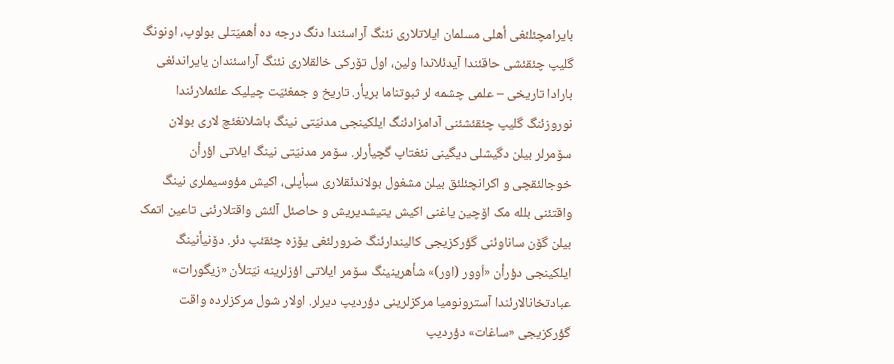بایرامچئلئغی أهلی مسلمان ایلاتلاری نئنگ آراسئندا دنگ درجه ده أهمیّتلی بولوپ، اونونگ گلیپ چئقئشی حاقئندا آیدئلاندا ولین، اول توٚرکی خالقلاری نئنگ آراسئندان یایراندئغی بارادا تاریخی – علمی چشمه لر ثبوتناما بریأر. تاریخ و جمغئیّت چیلیک علئملارئندا نوروزئنگ گلیپ چئقئشئنی آدامزادئنگ ایلکینجی مدنیّتی نینگ باشلانغئچ لاری بولان سوٚمرلر بیلن دگیشلی دیگینی نئغتاپ گچیأرلر. سوٚمر مدنیّتی نینگ ایلاتی اؤرأن خوجالئقچی و اکرانچئلئق بیلن مشغول بولاندئقلاری سبأپلی، اکیش مؤوسیملری نینگ واقتئنی بلله مک اوٚچین یاغنی اکیش یتیشدیریش و حاصئل آلئش واقتلارئنی تاعین اتمک بیلن گوٚن ساناوئنی گؤرکزیجی کالیندارئنگ ضرورلئغی یوٚزه چئقئپ دئر. دوٚنیأنینگ ایلکینجی دؤرأن «اُوور (اور)» شأهرینینگ سوٚمر ایلاتی اؤزلرینه نیّتلأن «زیگورات» عبادتخانالارئندا آسترونومیا مرکزلرینی دؤردیپ دیرلر. اولار شول مرکزلرده واقت گؤرکزیجی «ساغات» دؤردیپ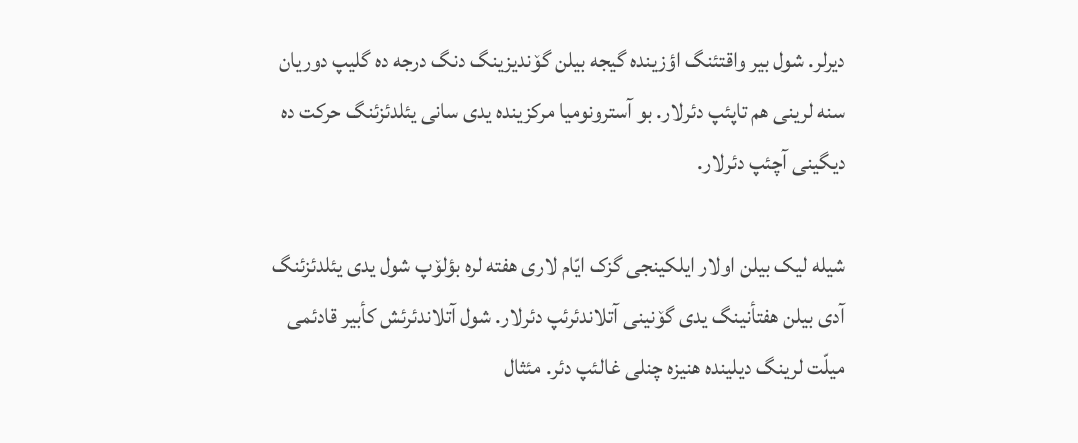دیرلر. شول بیر واقتئنگ اؤزینده گیجه بیلن گوٚندیزینگ دنگ درجه ده گلیپ دوریان سنه لرینی هم تاپئپ دئرلار. بو آسترونومیا مرکزینده یدی سانی یئلدئزئنگ حرکت ده دیگینی آچئپ دئرلار.

شیله لیک بیلن اولار ایلکینجی گزک ایّام لاری هفته لره بؤلوٚپ شول یدی یئلدئزئنگ آدی بیلن هفتأنینگ یدی گوٚنینی آتلاندئرئپ دئرلار. شول آتلاندئرئش کأبیر قادئمی میلّت لرینگ دیلینده هنیزه چنلی غالئپ دئر. مئثال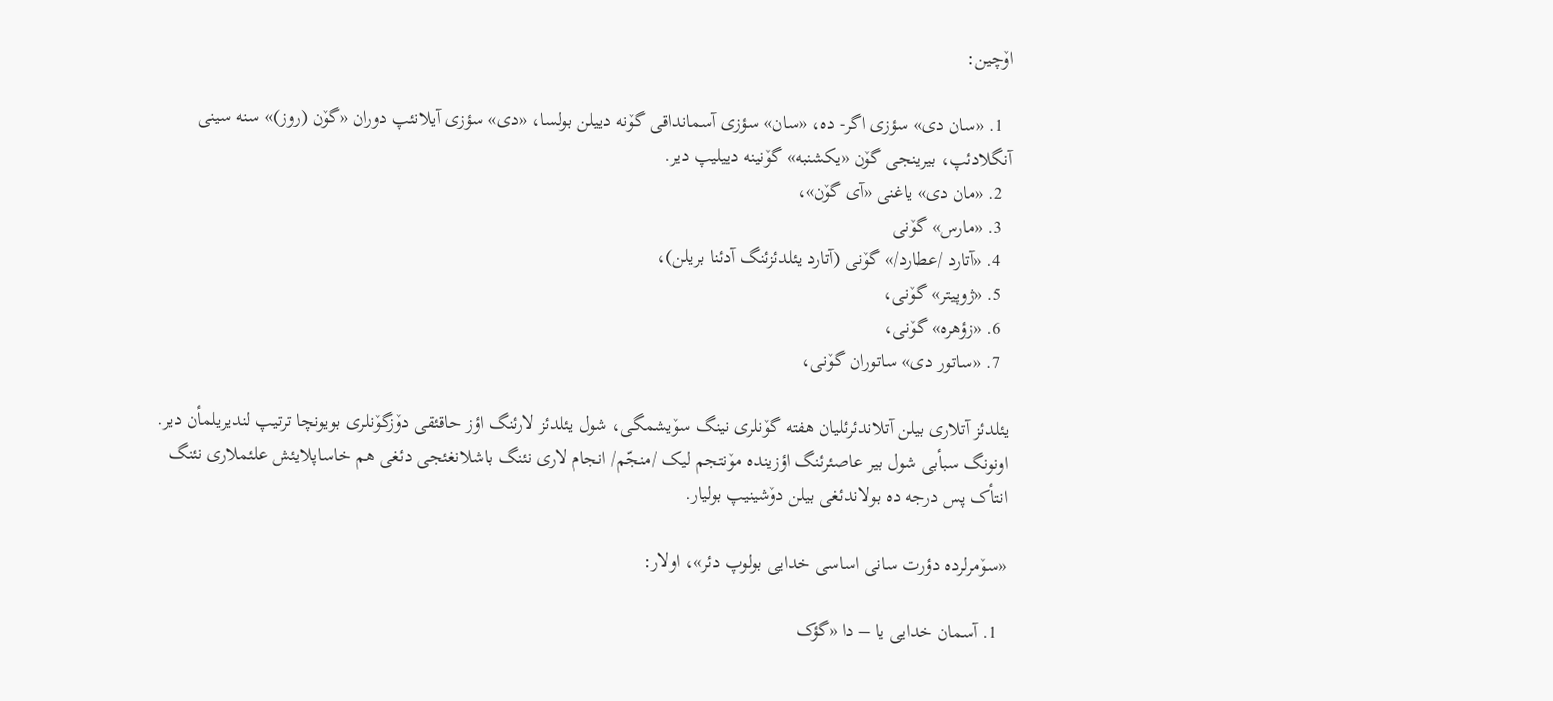اوٚچین:

  1. «سان دی» سؤزی اگر- ده، «سان» سؤزی آسمانداقی گوٚنه دییلن بولسا، «دی» سؤزی آیلانئپ دوران «گوٚن (روز)» سنه سینی آنگلادئپ، بیرینجی گوٚن «یکشنبه» گوٚنینه دییلیپ دیر.
  2. «مان دی» یاغنی «آی گوٚن»،
  3. «مارس» گوٚنی
  4. «آتارد /عطارد/» گوٚنی (آتارد یئلدئزئنگ آدئنا بریلن)،
  5. «ژوپیتر» گوٚنی،
  6. «زؤهره» گوٚنی،
  7. «ساتور دی» ساتوران گوٚنی،

یئلدئز آتلاری بیلن آتلاندئرئلیان هفته گوٚنلری نینگ سوٚیشمگی، شول یئلدئز لارئنگ اؤز حاقئقی دوٚزگوٚنلری بویونچا ترتیپ لندیریلمأن دیر. اونونگ سبأبی شول بیر عاصئرئنگ اؤزینده موٚنتجم لیک /منجّم/ انجام لاری نئنگ باشلانغئجی دئغی هم خاساپلایئش علئملاری نئنگ انتأک پس درجه ده بولاندئغی بیلن دوٚشینیپ بولیار.

«سوٚمرلرده دؤرت سانی اساسی خدایی بولوپ دئر»، اولار:

  1. آسمان خدایی یا – دا «گؤک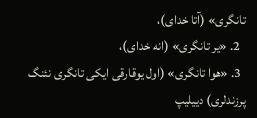تانگری» (آتا خدای)،
  2. «یر تانگری» (انه خدای)،
  3. «هوا تانگری» (اول یوقارقی ایکی تانگری نئنگ پرزندلری) دییلیپ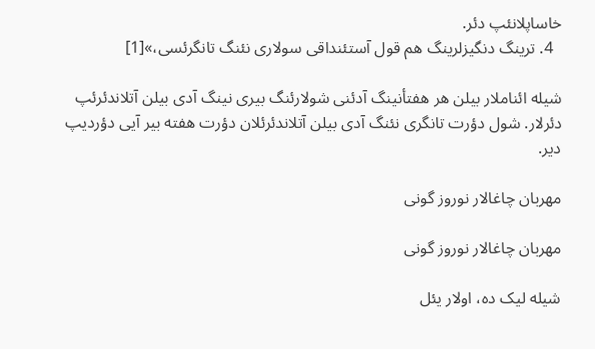خاساپلانئپ دئر.
  4. ترینگ دنگیزلرینگ هم قول آستئنداقی سولاری نئنگ تانگرئسی،»[1]

شیله ائناملار بیلن هر هفتأنینگ آدئنی شولارئنگ بیری نینگ آدی بیلن آتلاندئرئپ دئرلار. شول دؤرت تانگری نئنگ آدی بیلن آتلاندئرئلان دؤرت هفته بیر آیی دؤردیپ دیر.

مهربان چاغالار نوروز گونی

مهربان چاغالار نوروز گونی

شیله لیک ده، اولار یئل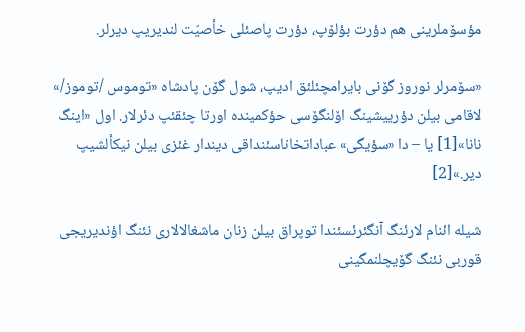مؤسوٚملرینی هم دؤرت بؤلوٚپ، دؤرت پاصئلی خأصیّت لندیریپ دیرلر.

«سوٚمرلر نوروز گوٚنی بایرامچئلئق ادیپ، شول گوٚن پادشاه «توموس /توموز/» لاقامی بیلن دؤرییشینگ اوٚلنگوٚسی حؤکمینده اورتا چئقئپ دئرلار. اول «اینگ نانا»[1] یا – دا «سؤیگی» عباداتخاناسئنداقی دیندار غئزی بیلن نیکألشیپ دیر.»[2]

شیله ائنام لارئنگ آنگئرئسئندا توپراق بیلن زنان ماشغالالاری نئنگ اؤندیریجی قوربی نئنگ گوٚیچلنمگینی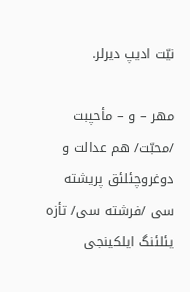نیّت ادیپ دیرلر.

مهر – و – مأحپبت /محبّت/ هم عدالت و دوغروچئلئق پریشته سی /فرشته سی/ تأزه یئلئنگ ایلکینجی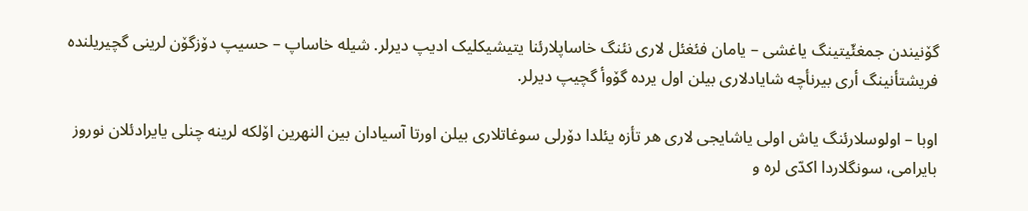گوٚنیندن جمغئّیتینگ یاغشی – یامان فئغئل لاری نئنگ خاساپلارئنا یتیشیکلیک ادیپ دیرلر. شیله خاساپ – حسیپ دوٚزگوٚن لرینی گچیریلنده فریشتأنینگ أری بیرنأچه شایادلاری بیلن اول یرده گوٚوأ گچیپ دیرلر.

اوبا – اولوسلارئنگ یاش اولی یاشایجی لاری هر تأزه یئلدا دوٚرلی سوغاتلاری بیلن اورتا آسیادان بین النهرین اوٚلکه لرینه چنلی یایرادئلان نوروز بایرامی، سونگلاردا اکدّی لره و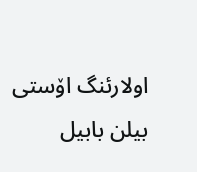اولارئنگ اوٚستی بیلن بابیل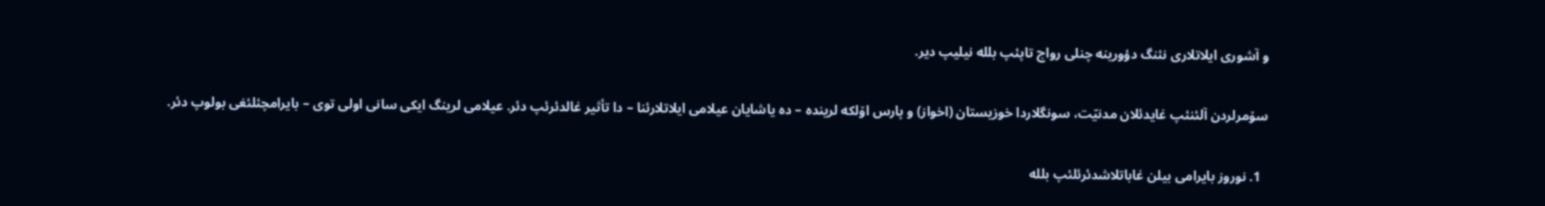و آشوری ایلاتلاری نئنگ دؤورینه چنلی رواچ تاپئپ بلله نیلیپ دیر.

سوٚمرلردن آلئنئپ غایدئلان مدنیّت، سونگلاردا خوزیستان (اخواز) و پارس اوٚلکه لرینده – ده یاشایان عیلامی ایلاتلارئنا – دا تأثیر غالدئرئپ دئر. عیلامی لرینگ ایکی سانی اولی توی – بایرامچئلئغی بولوپ دئر.

  1. نوروز بایرامی بیلن غاباتلاشدئرئلئپ بلله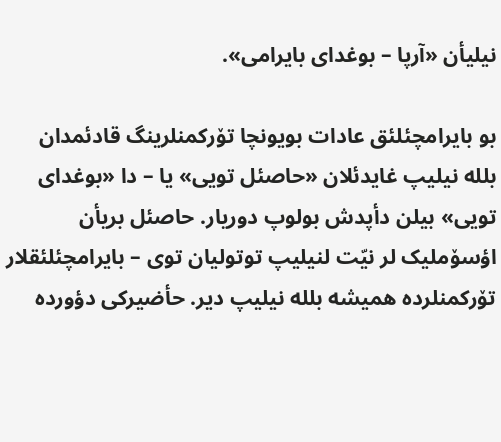نیلیأن «آرپا – بوغدای بایرامی».

بو بایرامچئلئق عادات بویونچا توٚرکمنلرینگ قادئمدان بلله نیلیپ غایدئلان «حاصئل تویی» یا – دا «بوغدای تویی» بیلن دأپدش بولوپ دوریار. حاصئل بریأن اؤسوٚملیک لر نیّت لنیلیپ توتولیان توی – بایرامچئلئقلار توٚرکمنلرده همیشه بلله نیلیپ دیر. حأضیرکی دؤورده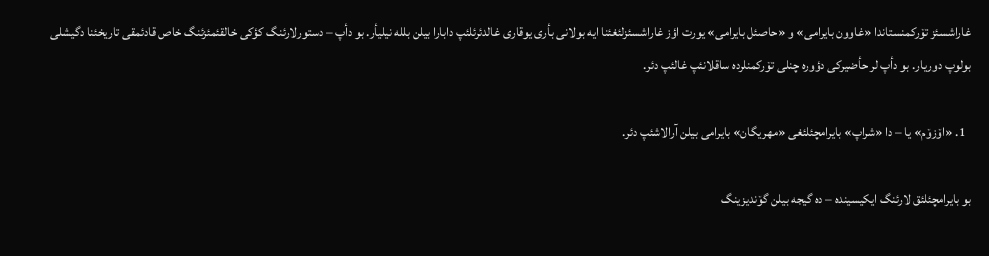غاراشسئز توٚرکمنستاندا «غاوون بایرامی» و «حاصئل بایرامی» یورت اؤز غاراشسئزلئغئنا ایه بولانی بأری یوقاری غالدئرئلئپ دابارا بیلن بلله نیلیأر. بو دأپ – دستورلارئنگ کؤکی خالقئمئزئنگ خاص قادئمقی تاریخئنا دگیشلی بولوپ دوریار. بو دأپ لر حأضیرکی دؤوره چنلی توٚرکمنلرده ساقلانئپ غالئپ دئر.

  1. «اوٚزوٚم» یا – دا «شراپ» بایرامچئلئغی «مهریگان» بایرامی بیلن آرالاشئپ دئر.

بو بایرامچئلئق لارئنگ ایکیسینده – ده گیجه بیلن گوٚندیزینگ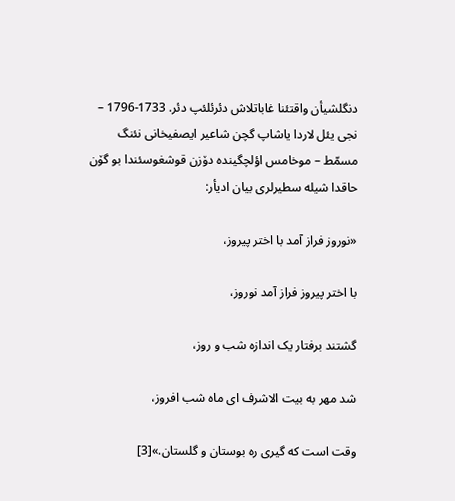دنگلشیأن واقتئنا غاباتلاش دئرئلئپ دئر. 1733-1796 – نجی یئل لاردا یاشاپ گچن شاعیر ایصفیخانی نئنگ مسمّط – موخامس اؤلچگینده دوٚزن قوشغوسئندا بو گوٚن حاقدا شیله سطیرلری بیان ادیأر:

«نوروز فراز آمد با اختر پيروز،

با اختر پيروز فراز آمد نوروز،

گشتند برفتار يک اندازه شب و روز،

شد مهر به بيت الاشرف ای ماه شب افروز،

وقت است که گيری ره بوستان و گلستان.»[3]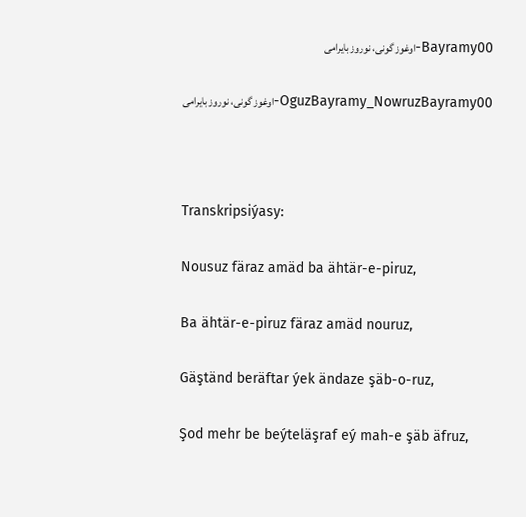Bayramy00-اوغوز گونی، نوروز بایرامی

OguzBayramy_NowruzBayramy00-اوغوز گونی، نوروز بایرامی



Transkripsiýasy:

Nousuz färaz amäd ba ähtär-e-piruz,

Ba ähtär-e-piruz färaz amäd nouruz,

Gäştänd beräftar ýek ändaze şäb-o-ruz,

Şod mehr be beýteläşraf eý mah-e şäb äfruz,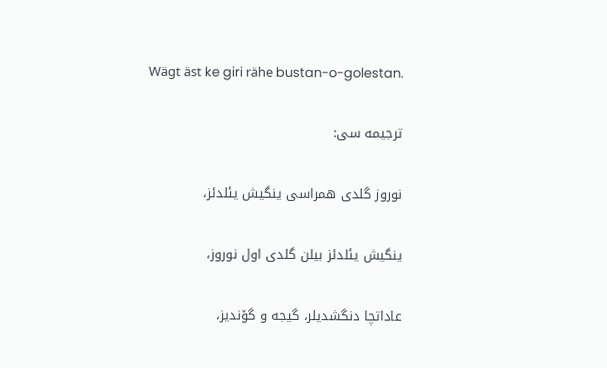Wägt äst ke giri rähe bustan-o-golestan.

ترجیمه سی:

نوروز گلدی همراسی ینگیش یئلدئز،

ینگیش یئلدئز بیلن گلدی اول نوروز،

عاداتچا دنگشدیلر، گیجه و گوٚندیز،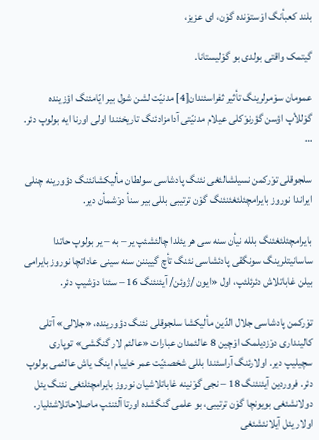بلند کعبأنگ اوٚستوٚنده گوٚن، ای عزیز،

گیتمک واقتی بولدی بو گوٚلیستانا.

عمومان سوٚمرلرینگ تأثیر ثفراسئندان[4] مدنیّت لشن شول بیر ایّامئنگ اؤزینده گوٚللأپ اؤسن گؤرنوٚکلی عیلام مدنیّتی آدامزادئنگ تاریخئندا اولی اورنا ایه بولوپ دئر. …

سلجوقلی توٚرکمن نسیلشالئغی نئنگ پادشاسی سولطان مألیکشانئنگ دؤورینه چنلی ایراندا نوروز بایرامچئلئغئنئنگ گوٚن ترتیبی بللی بیر سنأ دوٚشمأن دیر.

بایرامچئلئغئنگ بلله نیأن سنه سی هر یئلدا چالئشئپ یر – به – یر بولوپ حاتدا ساسانیتلرینگ سونگقی پادئشاسی نئنگ تأچ گییننن سنه سینی عاداتچا نوروز بایرامی بیلن غاباتلاش دئرئلئپ، اول «ایون /ژوئن/ آیئنئنگ 16 – سئنا دوٚشیپ دئر.

توٚرکمن پادشاسی جلال الدّین مألیکشا سلجوقلی نئنگ دؤورینده، «جلالی» آتلی کالینداری دوٚزدیلمک اوٚچین 8 عالئمدان عبارات «عالئم لار گنگشی» توپاری سچیلیپ دیر. اولارئنگ آراسئندا بللی شخصئیّت عمر خاییام اینگ یاش عالئمی بولوپ دئر. فروردین آیئنئنگ 18 – نجی گوٚنینه غاباتلاشیان نوروز بایرامچئلئغی نئنگ یئل دولانشئغی بویونچا گوٚن ترتیبی، بو علمی گنگشده اورتا آلئنئپ ماصلاحاتلاشئلیار. اولار یئل آیلانئشئغی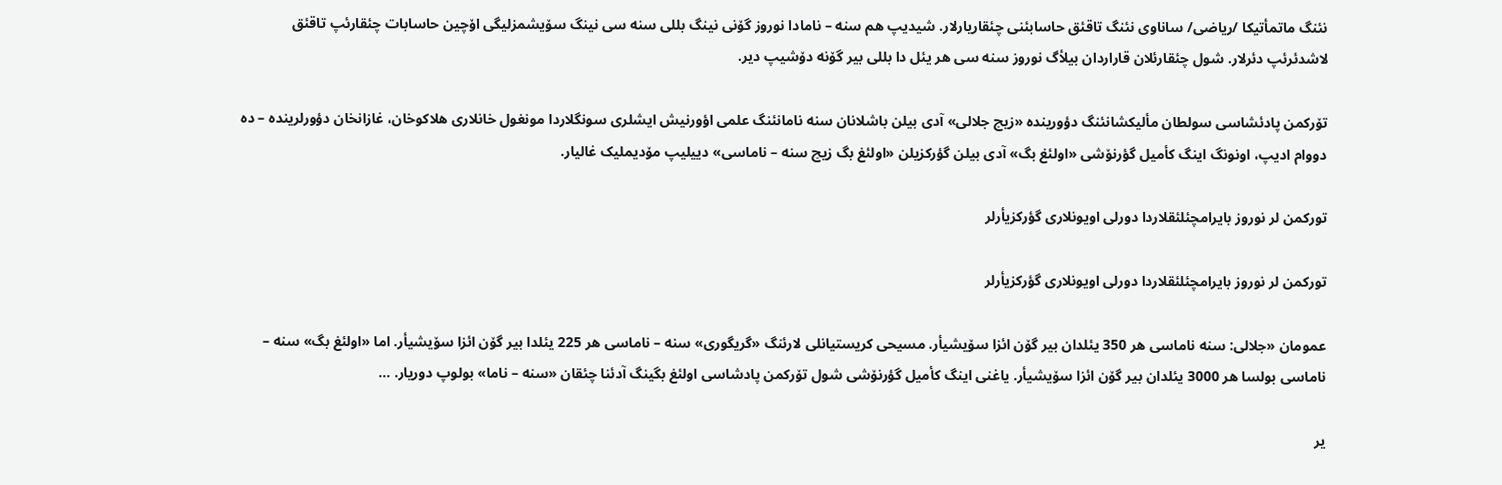نئنگ ماتمأتیکا /ریاضی/ ساناوی نئنگ تاقئق حاسابئنی چئقاریارلار. شیدیپ هم سنه – نامادا نوروز گوٚنی نینگ بللی سنه سی نینگ سوٚیشمزلیگی اوٚچین حاسابات چئقارئپ تاقئق لاشدئرئپ دئرلار. شول چئقارئلان قاراردان بیلأگ نوروز سنه سی هر یئل دا بللی بیر گوٚنه دوٚشیپ دیر.

توٚرکمن پادئشاسی سولطان مألیکشانئنگ دؤورینده «زیچ جلالی» آدی بیلن باشلانان سنه نامانئنگ علمی اؤورنیش ایشلری سونگلاردا مونغول خانلاری هلاکوخان، غازانخان دؤورلرینده – ده دووام ادیپ، اونونگ اینگ کأمیل گؤرنوٚشی «اولئغ بگ» آدی بیلن گؤرکزیلن «اولئغ بگ زیچ سنه – ناماسی» دییلیپ موٚدیملیک غالیار.

تورکمن لر نوروز بایرامچئلئقلاردا دورلی اویونلاری گؤرکزیأرلر

تورکمن لر نوروز بایرامچئلئقلاردا دورلی اویونلاری گؤرکزیأرلر

عمومان «جلالی: سنه ناماسی هر 350 یئلدان بیر گوٚن ائزا سوٚیشیأر. مسیحی کریستیانلی لارئنگ «گریگوری» سنه – ناماسی هر 225 یئلدا بیر گوٚن ائزا سوٚیشیأر. اما «اولئغ بگ» سنه – ناماسی بولسا هر 3000 یئلدان بیر گوٚن ائزا سوٚیشیأر. یاغنی اینگ کأمیل گؤرنوٚشی شول توٚرکمن پادشاسی اولئغ بگینگ آدئنا چئقان «سنه – ناما» بولوپ دوریار. …

یر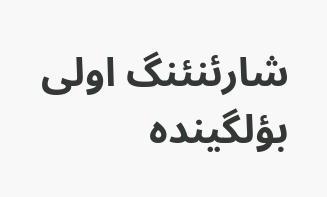شارئنئنگ اولی بؤلگینده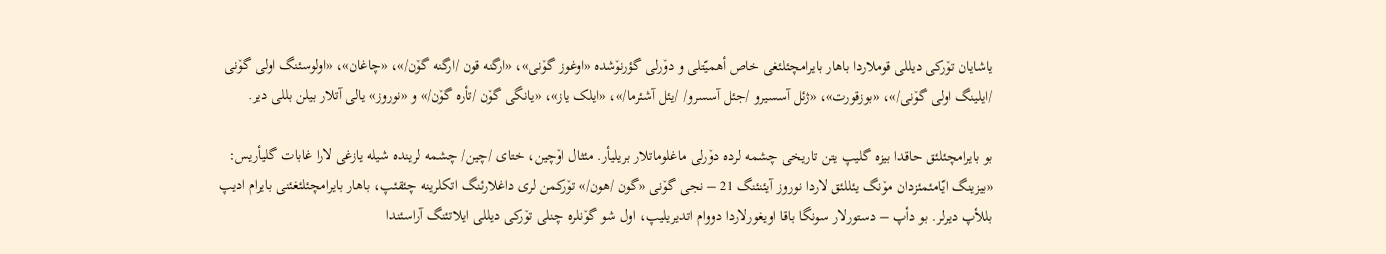یاشایان توٚرکی دیللی قوملاردا باهار بایرامچئلئغی خاص أهمیّتلی و دوٚرلی گؤرنوٚشده «اوغوز گوٚنی»، «ارگنه قون /ارگنه گوٚن/»، «چاغان»، «اولوسئنگ اولی گوٚنی /ایلینگ اولی گوٚنی/»، «بوزقورت»، «ژئل آسسیرو /جئل آسسرو/ /یئل آشئرما/»، «ایلک یاز»، «یانگی گوٚن /تأره گوٚن/» و «نوروز» یالی آتلار بیلن بللی دیر.

بو بایرامچئلئق حاقدا بیزه گلیپ یتن تاریخی چشمه لرده دوٚرلی ماغلوماتلار بریلیأر. مئثال اوٚچین، ختای /چین/ چشمه لرینده شیله یازغی لارا غابات گلیأریس: «بیزینگ ایّامئمئزدان موٚنگ یئللئق لاردا نوروز آیئنئنگ 21 – نجی گوٚنی «گون /هون/» توٚرکمن لری داغلارئنگ اتکلرینه چئقئپ، باهار بایرامچئلئغئنی بایرام ادیپ بللأپ دیرلر. بو دأپ – دستورلار سونگا باقا اویغورلاردا دووام اتدیریلیپ، اول شو گوٚنلره چنلی توٚرکی دیللی ایلاتئنگ آراسئندا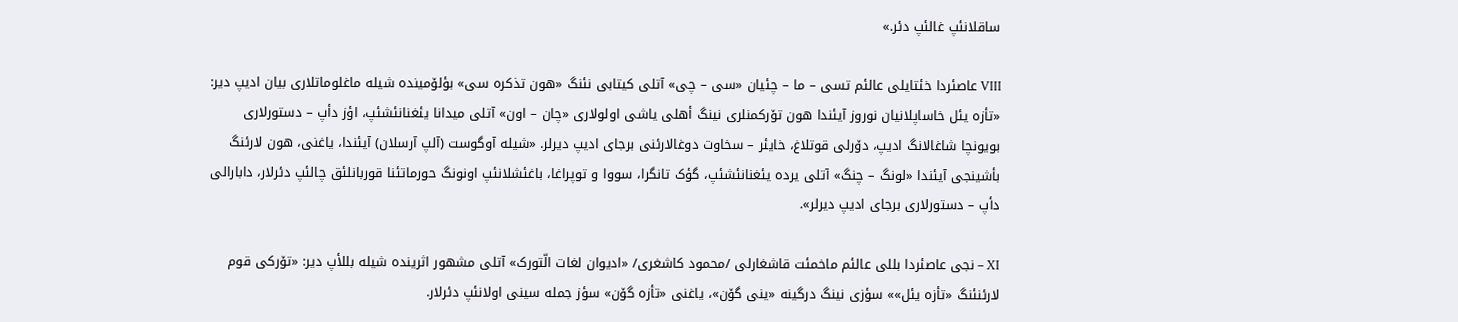ساقلانئپ غالئپ دئر.»

VIII عاصئردا خئتایلی عالئم تسی – ما – چئیان «سی – چی» آتلی کیتابی نئنگ «هون تذکره سی» بؤلوٚمینده شیله ماغلوماتلاری بیان ادیپ دیر: «تأزه یئل خاساپلانیان نوروز آیئندا هون توٚرکمنلری نینگ أهلی یاشی اولولاری «چان – اون» آتلی میدانا یئغنانئشئپ، اؤز دأپ – دستورلاری بویونچا شاغالانگ ادیپ، دوٚرلی قوتلاغ، خایئر – سخاوت دوغالارئنی برجای ادیپ دیرلر. «شیله آوگوست (آلپ آرسلان) آیئندا، یاغنی، هون لارئنگ بأشینجی آیئندا «لونگ – چنگ» آتلی یرده یئغنانئشئپ، گؤک تانگرا، سووا و توپراغا، باغئشلانئپ اونونگ حورماتئنا قوربانلئق چالئپ دئرلار، دابارالی دأپ – دستورلاری برجای ادیپ دیرلر».

XI – نجی عاصئردا بللی عالئم ماخمئت قاشغارلی /محمود کاشغری/ «ادیوان لغات الّتورک» آتلی مشهور اثرینده شیله بللأپ دیر: «توٚرکی قوم لارئنئنگ «تأزه یئل»» سؤزی نینگ درگینه «ینی گوٚن»، یاغنی «تأزه گوٚن» سؤز جمله سینی اولانئپ دئرلار.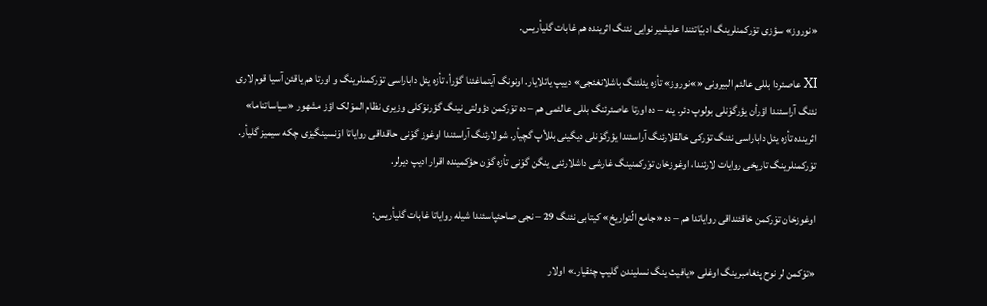«نوروز» سؤزی توٚرکمنلرینگ ادبیّاتئندا علیشیر نوایی نئنگ اثرینده هم غابات گلیأریس.

XI عاصئردا بللی عالئم البیرونی «»نوروز» تأزه یئلئنگ باشلانغئجی» دییپ یاتلایار. اونونگ آیتماغئنا گؤرأ، تأزه یئل داباراسی توٚرکمنلرینگ و اورتا هم یاقئن آسیا قوم لاری نئنگ آراسئندا اؤرأن یؤرگوٚنلی بولوپ دئر. ینه – ده اورتا عاصئرئنگ بللی عالئمی هم – ده توٚرکمن دؤولتی نینگ گؤرنوٚکلی وزیری نظام الموٚلک اؤز مشهور «سیاساتناما» اثرینده تأزه یئل داباراسی نئنگ توٚرکی خالقلارئنگ آراسئندا یؤرگوٚنلی دیگینی بللأپ گچیأر. شولارئنگ آراسئندا اوغوز گوٚنی حاقداقی روایاتا اوٚنسینگیزی چکه سیمیز گلیأر. توٚرکمنلرینگ تاریخی روایات لارئندا، اوغوزخان توٚرکمنینگ غارشی داشلارئنی ینگن گوٚنی تأزه گوٚن حؤکمینده اقرار ادیپ دیرلر.

اوغوزخان توٚرکمن خاقئنداقی روایاتدا هم – ده «جامع الّتواریخ» کیتابی نئنگ 29 – نجی صاحئپاسئندا شیله روایاتا غابات گلیأریس:

«توٚکمن لر نوح پئغامبرینگ اوغلی «یافیث ینگ نسلیندن گلیپ چئقیار.» اولار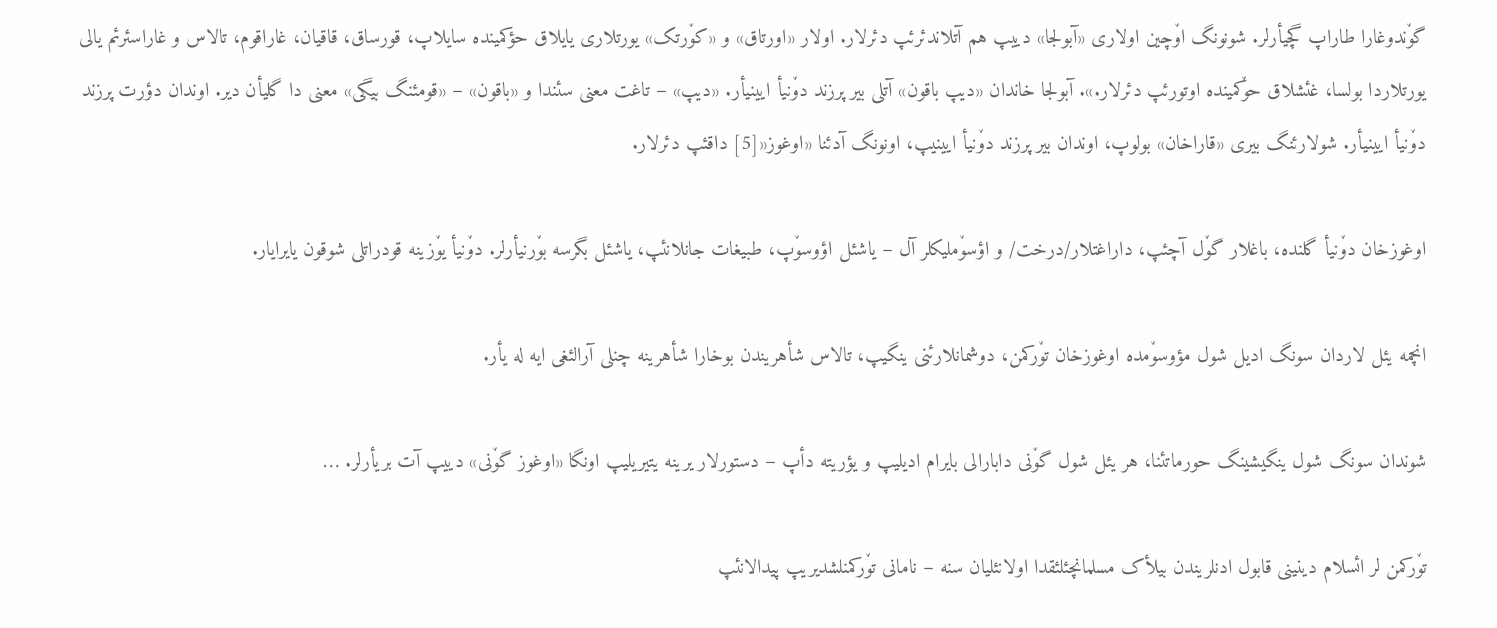گوٚندوغارا طاراپ گچیأرلر. شونونگ اوٚچین اولاری «آبولجا» دییپ هم آتلاندئرئپ دئرلار. اولار «اورتاق» و «کوٚرتک» یورتلاری یایلاق حؤکمینده سایلاپ، قورساق، قاقیان، غاراقوم، تالاس و غاراسئرئم یالی یورتلاردا بولسا، غئشلاق حوٚکمینده اوتورئپ دئرلار.». آبولجا خاندان «دیپ باقون» آتلی بیر پرزند دوٚنیأ ایینیأر. «دیپ» – تاغت معنی سئندا و «باقون» – «قومئنگ بیگی» معنی دا گلیأن دیر. اوندان دؤرت پرزند دوٚنیأ ایینیأر. شولارئنگ بیری «قاراخان» بولوپ، اوندان بیر پرزند دوٚنیأ ایینیپ، اونونگ آدئنا «اوغوز«[5] داقئپ دئرلار.

اوغوزخان دوٚنیأ گلنده، باغلار گوٚل آچئپ، داراغتلار/درخت/ و اؤسوٚملیکلر آل – یاشئل اؤوسوٚپ، طبیغات جانلانئپ، یاشئل بگرسه بوٚرنیأرلر. دوٚنیأ یوٚزینه قودراتلی شوقون یایرایار.

انچمه یئل لاردان سونگ ادیل شول مؤوسوٚمده اوغوزخان توٚرکمن، دوشمانلارئنی ینگیپ، تالاس شأهریندن بوخارا شأهرینه چنلی آرالئغی ایه له یأر.

شوندان سونگ شول ینگیشینگ حورماتئنا، هر یئل شول گوٚنی دابارالی بایرام ادیلیپ و یؤریته دأپ – دستورلار یرینه یتیریلیپ اونگا «اوغوز گوٚنی» دییپ آت بریأرلر. …

توٚرکمن لر ائسلام دینینی قابول ادنلریندن بیلأک مسلمانچئلئقدا اولانئلیان سنه – نامانی توٚرکمنلشدیریپ پیدالانئپ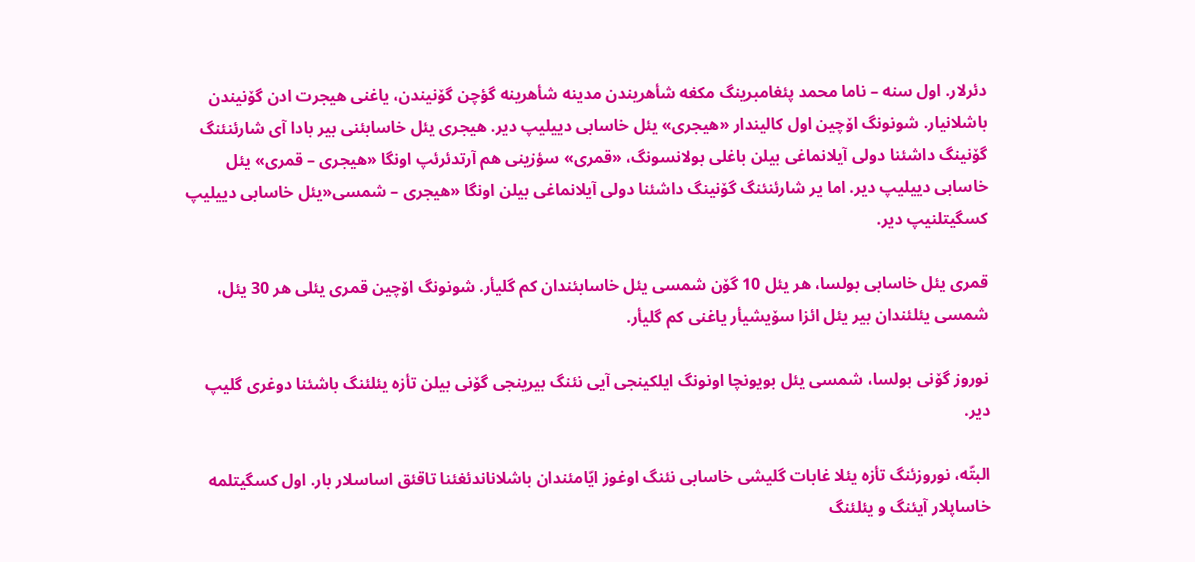دئرلار. اول سنه – ناما محمد پئغامبرینگ مکغه شأهریندن مدینه شأهرینه گؤچن گوٚنیندن، یاغنی هیجرت ادن گوٚنیندن باشلانیار. شونونگ اوٚچین اول کالیندار «هیجری» یئل خاسابی دییلیپ دیر. هیجری یئل خاسابئنی بیر بادا آی شارئنئنگ گوٚنینگ داشئنا دولی آیلانماغی بیلن باغلی بولانسونگ، «قمری» سؤزینی هم آرتدئرئپ اونگا «هیجری – قمری» یئل خاسابی دییلیپ دیر. اما یر شارئنئنگ گوٚنینگ داشئنا دولی آیلانماغی بیلن اونگا «هیجری – شمسی«یئل خاسابی دییلیپ کسگیتلنیپ دیر.

قمری یئل خاسابی بولسا، هر یئل 10 گوٚن شمسی یئل خاسابئندان کم گلیأر. شونونگ اوٚچین قمری یئلی هر 30 یئل، شمسی یئلئندان بیر یئل ائزا سوٚیشیأر یاغنی کم گلیأر.

نوروز گوٚنی بولسا، شمسی یئل بویونچا اونونگ ایلکینجی آیی نئنگ بیرینجی گوٚنی بیلن تأزه یئلئنگ باشئنا دوغری گلیپ دیر.

البتّه، نوروزئنگ تأزه یئلا غابات گلیشی خاسابی نئنگ اوغوز ایّامئندان باشلاناندئغئنا تاقئق اساسلار بار. اول کسگیتلمه خاساپلار آیئنگ و یئلئنگ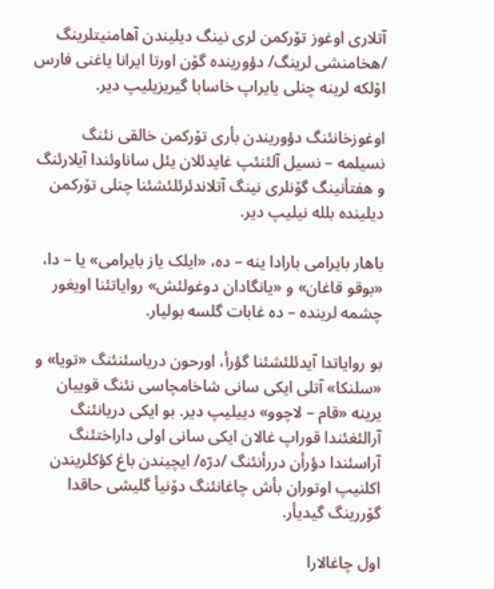آتلاری اوغوز توٚرکمن لری نینگ دیلیندن آهامنیتلرینگ /هخامنشی لرینگ/ دؤورینده گوٚن اورتا ایرانا یاغنی فارس اوٚلکه لرینه چنلی یایراپ خاسابا گیریزیلیپ دیر.

اوغوزخانئنگ دؤوریندن بأری توٚرکمن خالقی نئنگ نسیلمه – نسیل آلئنئپ غایدئلان یئل ساناوئندا آیلارئنگ و هفتأنینگ گوٚنلری نینگ آتلاندئرئلئشئنا چنلی توٚرکمن دیلینده بلله نیلیپ دیر.

باهار بایرامی بارادا ینه – ده، «ایلک یاز بایرامی» یا – دا، «بوقو قاغان» و «یانگادان دوغولئش» روایاتئنا اویغور چشمه لرینده – ده غابات گلسه بولیار.

بو روایاتدا آیدئلئشئنا گؤرأ، اورحون دریاسئنئنگ «تویا» و «سلنکا» آتلی ایکی سانی شاخامچاسی نئنگ قوییان یرینه «قام – لاچوو» دییلیپ دیر. بو ایکی دریانئنگ آرالئغئندا قوراپ غالان ایکی سانی اولی داراختئنگ آراسئندا دؤرأن دررأنئنگ /درّه/ ایچیندن باغ کؤکلریندن اکلنیپ اوتوران بأش چاغانئنگ دوٚنیأ گلیشی حاقدا گوٚررینگ گیدیأر.

اول چاغالارا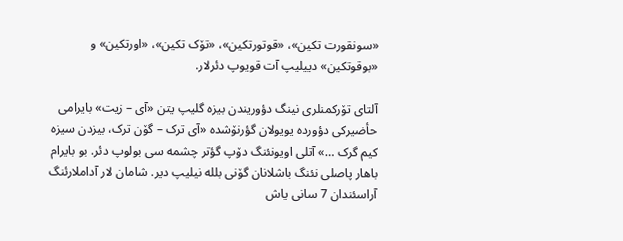«سونقورت تکین»، «قوتورتکین»، «توٚک تکین»، «اورتکین» و «بوقوتکین» دییلیپ آت قویوپ دئرلار.

آلتای توٚرکمنلری نینگ دؤوریندن بیزه گلیپ یتن «آی – زیت» بایرامی حأضیرکی دؤورده یویولان گؤرنوٚشده «آی ترک – گوٚن ترک، بیزدن سیزه کیم گرک …» آتلی اویونئنگ دوٚپ گؤتر چشمه سی بولوپ دئر. بو بایرام باهار پاصلی نئنگ باشلانان گوٚنی بلله نیلیپ دیر. شامان لار آداملارئنگ آراسئندان 7 سانی یاش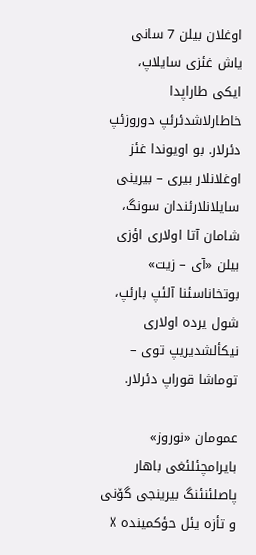اوغلان بیلن 7 سانی یاش غئزی سایلاپ، ایکی طاراپدا خاطارلاشدئرئپ دوروزئپ دئرلار. بو اویوندا غئز اوغلانلار بیری – بیرینی سایلانلارئندان سونگ، شامان آتا اولاری اؤزی بیلن «آی – زیت» بوتخاناسئنا آلئپ بارئپ، شول یرده اولاری نیکألشدیریپ توی – توماشا قوراپ دئرلار.

عمومان «نوروز» بایرامچئلئغی باهار پاصلئنئنگ بیرینجی گوٚنی و تأزه یئل حؤکمینده X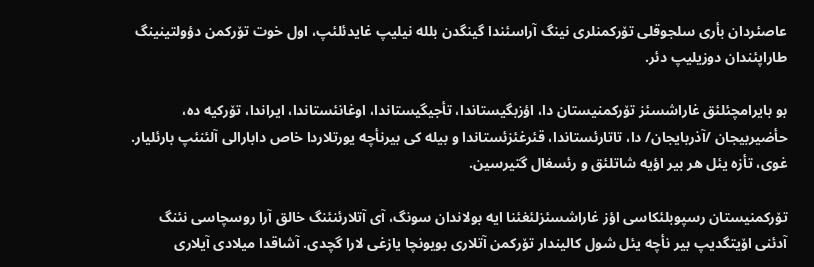عاصئردان بأری سلجوقلی توٚرکمنلری نینگ آراسئندا گینگدن بلله نیلیپ غایدئلئپ، اول خوت توٚرکمن دؤولتینینگ طاراپئندان دوزیلیپ دئر.

بو بایرامچئلئق غاراشسئز توٚرکمنیستان دا، اؤزبگیستاندا، تأجیگیستاندا، اوغانئستاندا، ایراندا، توٚرکیه ده، حأضیربیجان /آذربایجان/ دا، تاتارئستاندا، قئرغئزئستاندا و بیله کی بیرنأچه یورتلاردا خاص دابارالی آلئنئپ بارئلیار. غوی، تأزه یئل هر بیر اؤیه شاتلئق و رئسغال گتیرسین.

توٚرکمنیستان رسپوبلئکاسی اؤز غاراشسئزلئغئنا ایه بولاندان سونگ، آی آتلارئنئنگ خالق آرا روسچاسی نئنگ آدئنی اوٚیتگدیپ بیر نأچه یئل شول کالیندار توٚرکمن آتلاری بویونچا یازغی لارا گچدی. آشاقدا میلادی آیلاری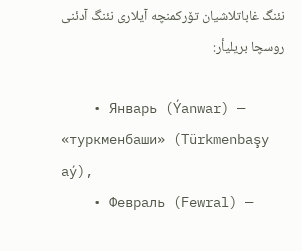نئنگ غاباتلاشیان توٚرکمنچه آیلاری نئنگ آدئنی روسچا بریلیأر:

    • Январь (Ýanwar) — «туркменбаши» (Türkmenbaşy aý),
    • Февраль (Fewral) —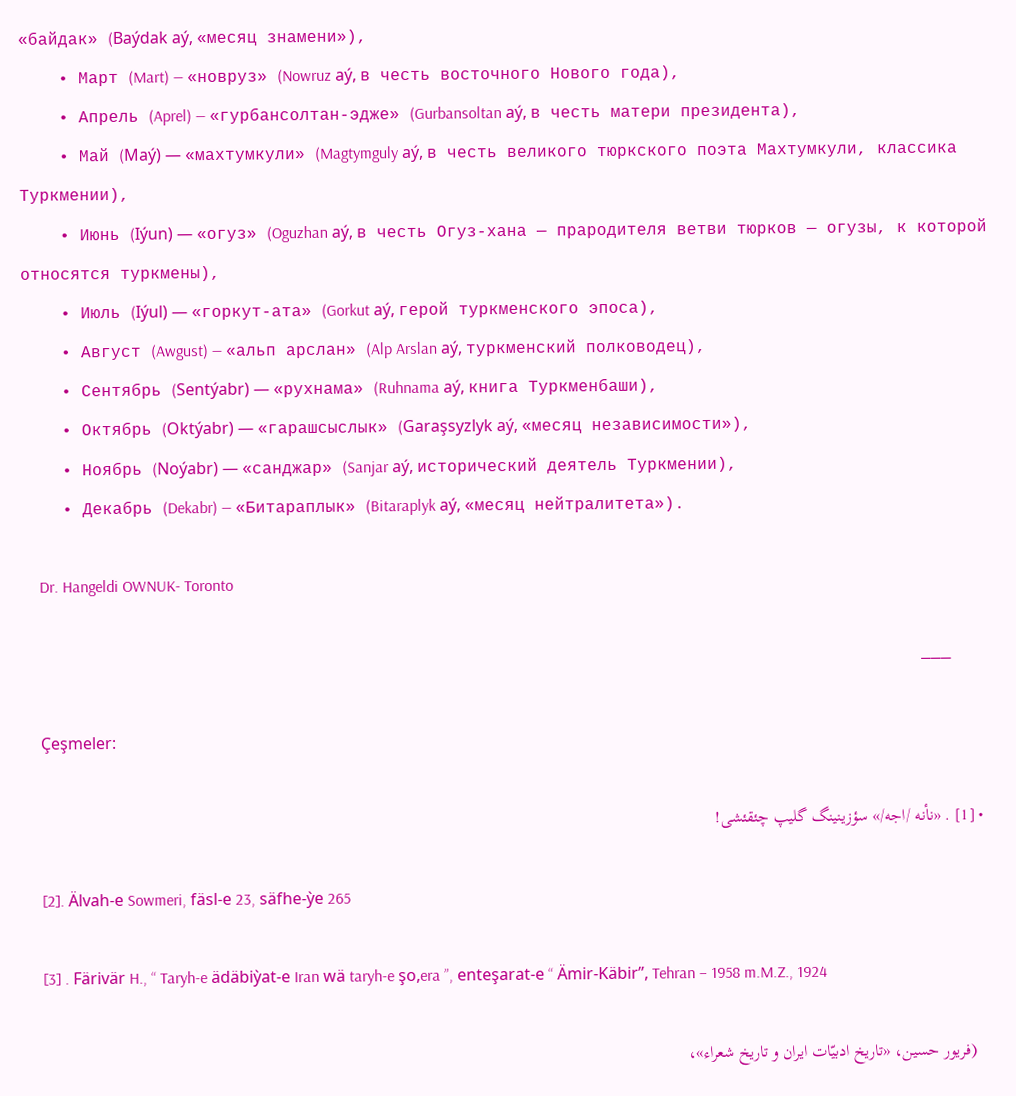«байдак» (Baýdak aý, «месяц знамени»),
    • Март (Mart) — «новруз» (Nowruz aý, в честь восточного Нового года),
    • Апрель (Aprel) — «гурбансолтан-эдже» (Gurbansoltan aý, в честь матери президента),
    • Май (Maý) — «махтумкули» (Magtymguly aý, в честь великого тюркского поэта Махтумкули, классика Туркмении),
    • Июнь (Iýun) — «огуз» (Oguzhan aý, в честь Огуз-хана — прародителя ветви тюрков — огузы, к которой относятся туркмены),
    • Июль (Iýul) — «горкут-ата» (Gorkut aý, герой туркменского эпоса),
    • Август (Awgust) — «альп арслан» (Alp Arslan aý, туркменский полководец),
    • Сентябрь (Sentýabr) — «рухнама» (Ruhnama aý, книга Туркменбаши),
    • Октябрь (Oktýabr) — «гарашсыслык» (Garaşsyzlyk aý, «месяц независимости»),
    • Ноябрь (Noýabr) — «санджар» (Sanjar aý, исторический деятель Туркмении),
    • Декабрь (Dekabr) — «Битараплык» (Bitaraplyk aý, «месяц нейтралитета»).

    Dr. Hangeldi OWNUK- Toronto

    ———

    Çeşmeler:

  • [1] . «نأنه /اجه/» سؤزینینگ گلیپ چئقئشی!

    [2]. Älvah-e Sowmeri, fäsl-e 23, säfhe-ỳe 265

    [3] . Färivär H., “ Taryh-e ädäbiỳat-e Iran wä taryh-e şo,era ”, enteşarat-e “ Ämir-Käbir”, Tehran – 1958 m.M.Z., 1924

    (فریور حسین، «تاریخ ادبیّات ایران و تاریخ شعراء»،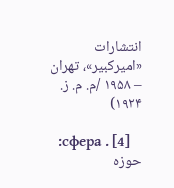انتشارات «امیرکبیر»، تھران – ١٩۵٨ /م. م. ز. ١٩٢۴)

    [4] . сфера: حوزه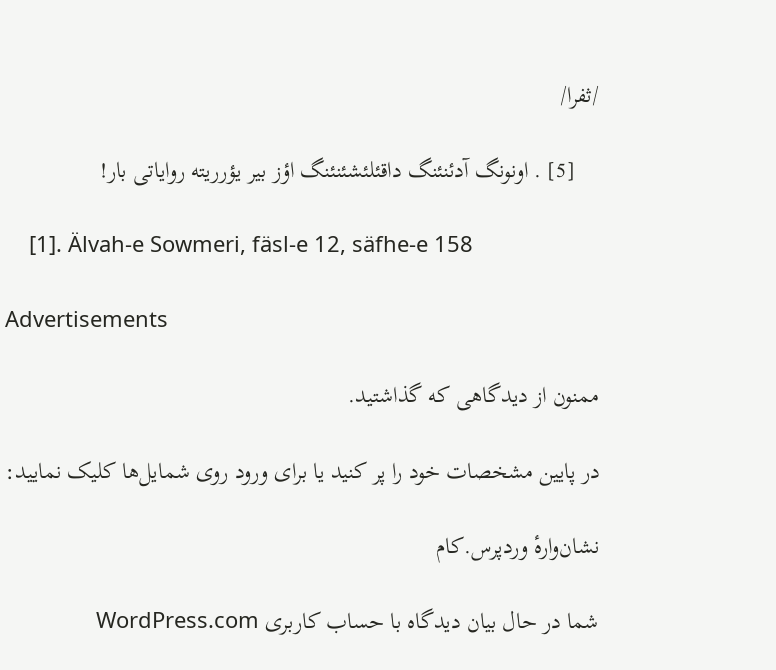/ثفرا/

    [5] . اونونگ آدئنئنگ داقئلئشئنئنگ اؤز بیر یؤرریته روایاتی بار!

    [1]. Älvah-e Sowmeri, fäsl-e 12, säfhe-e 158

Advertisements

ممنون از دیدگاهی که گذاشتید.

در پایین مشخصات خود را پر کنید یا برای ورود روی شمایل‌ها کلیک نمایید:

نشان‌وارهٔ وردپرس.کام

شما در حال بیان دیدگاه با حساب کاربری WordPress.com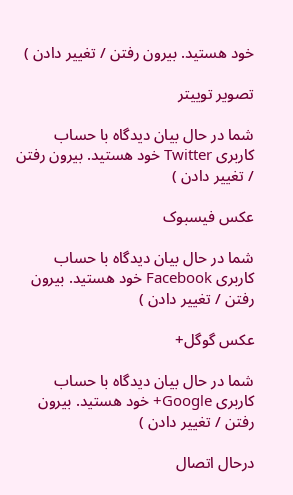خود هستید. بیرون رفتن / تغییر دادن )

تصویر توییتر

شما در حال بیان دیدگاه با حساب کاربری Twitter خود هستید. بیرون رفتن / تغییر دادن )

عکس فیسبوک

شما در حال بیان دیدگاه با حساب کاربری Facebook خود هستید. بیرون رفتن / تغییر دادن )

عکس گوگل+

شما در حال بیان دیدگاه با حساب کاربری Google+ خود هستید. بیرون رفتن / تغییر دادن )

درحال اتصال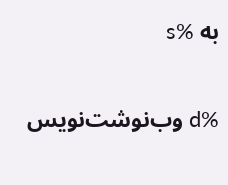به %s

%d وب‌نوشت‌نویس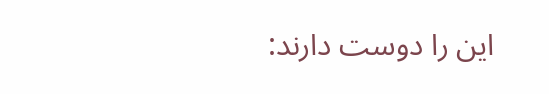این را دوست دارند: